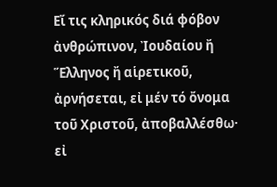Εἴ τις κληρικός διά φόβον ἀνθρώπινον, Ἰουδαίου ἤ Ἕλληνος ἤ αἱρετικοῦ, ἀρνήσεται, εἰ μέν τό ὄνομα τοῦ Χριστοῦ, ἀποβαλλέσθω· εἰ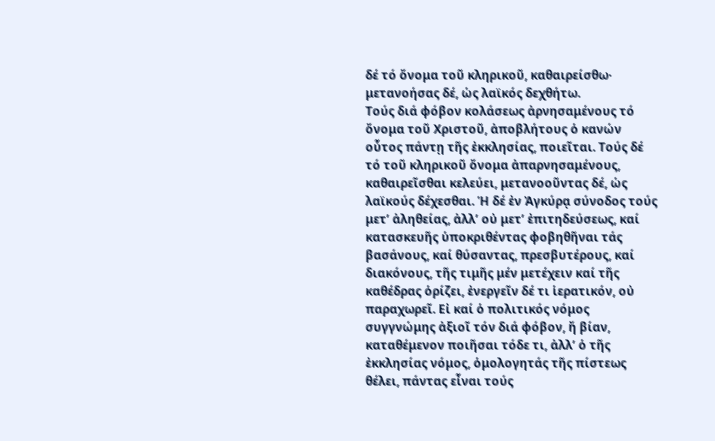δέ τό ὄνομα τοῦ κληρικοῦ, καθαιρείσθω· μετανοήσας δέ, ὡς λαϊκός δεχθήτω.
Τούς διά φόβον κολάσεως ἀρνησαμένους τό ὄνομα τοῦ Χριστοῦ, ἀποβλήτους ὁ κανών οὗτος πάντῃ τῆς ἐκκλησίας, ποιεῖται. Τούς δέ τό τοῦ κληρικοῦ ὄνομα ἀπαρνησαμένους, καθαιρεῖσθαι κελεύει, μετανοοῦντας δέ, ὡς λαϊκούς δέχεσθαι. Ἡ δέ ἐν Ἀγκύρᾳ σύνοδος τούς μετ’ ἀληθείας, ἀλλ’ οὐ μετ’ ἐπιτηδεύσεως, καί κατασκευῆς ὑποκριθέντας φοβηθῆναι τάς βασάνους, καί θύσαντας, πρεσβυτέρους, καί διακόνους, τῆς τιμῆς μέν μετέχειν καί τῆς καθέδρας ὁρίζει, ἐνεργεῖν δέ τι ἱερατικόν, οὐ παραχωρεῖ. Εἰ καί ὁ πολιτικός νόμος συγγνώμης ἀξιοῖ τόν διά φόβον, ἤ βίαν, καταθέμενον ποιῆσαι τόδε τι, ἀλλ’ ὁ τῆς ἐκκλησίας νόμος, ὁμολογητάς τῆς πίστεως θέλει, πάντας εἶναι τούς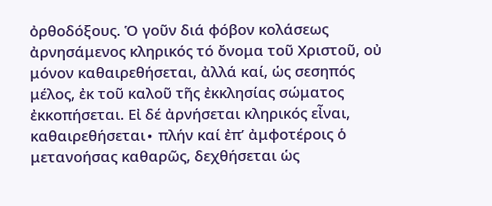ὀρθοδόξους. Ὁ γοῦν διά φόβον κολάσεως ἀρνησάμενος κληρικός τό ὄνομα τοῦ Χριστοῦ, οὐ μόνον καθαιρεθήσεται, ἀλλά καί, ὡς σεσηπός μέλος, ἐκ τοῦ καλοῦ τῆς ἐκκλησίας σώματος ἐκκοπήσεται. Εἰ δέ ἀρνήσεται κληρικός εἶναι, καθαιρεθήσεται∙ πλήν καί ἐπ’ ἀμφοτέροις ὁ μετανοήσας καθαρῶς, δεχθήσεται ὡς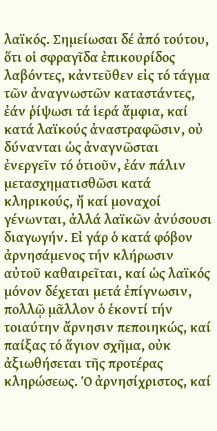λαϊκός. Σημείωσαι δέ ἀπό τούτου, ὅτι οἱ σφραγῖδα ἐπικουρίδος λαβόντες, κἀντεῦθεν εἰς τό τάγμα τῶν ἀναγνωστῶν καταστάντες, ἐάν ῥίψωσι τά ἱερά ἄμφια, καί κατά λαϊκούς ἀναστραφῶσιν, οὐ δύνανται ὡς ἀναγνῶσται ἐνεργεῖν τό ὁτιοῦν, ἐάν πάλιν μετασχηματισθῶσι κατά κληρικούς, ἤ καί μοναχοί γένωνται, ἀλλά λαϊκῶν ἀνύσουσι διαγωγήν. Εἰ γάρ ὁ κατά φόβον ἀρνησάμενος τήν κλήρωσιν αὐτοῦ καθαιρεῖται, καί ὡς λαϊκός μόνον δέχεται μετά ἐπίγνωσιν, πολλῷ μᾶλλον ὁ ἑκοντί τήν τοιαύτην ἄρνησιν πεποιηκώς, καί παίξας τό ἅγιον σχῆμα, οὐκ ἀξιωθήσεται τῆς προτέρας κληρώσεως. Ὁ ἀρνησίχριστος, καί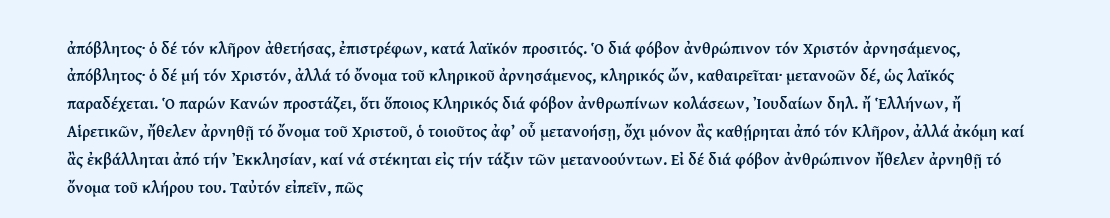ἀπόβλητος∙ ὁ δέ τόν κλῆρον ἀθετήσας, ἐπιστρέφων, κατά λαϊκόν προσιτός. Ὁ διά φόβον ἀνθρώπινον τόν Χριστόν ἀρνησάμενος, ἀπόβλητος∙ ὁ δέ μή τόν Χριστόν, ἀλλά τό ὄνομα τοῦ κληρικοῦ ἀρνησάμενος, κληρικός ὤν, καθαιρεῖται∙ μετανοῶν δέ, ὡς λαϊκός παραδέχεται. Ὁ παρών Κανών προστάζει, ὅτι ὅποιος Κληρικός διά φόβον ἀνθρωπίνων κολάσεων, Ἰουδαίων δηλ. ἤ Ἑλλήνων, ἤ Αἱρετικῶν, ἤθελεν ἀρνηθῇ τό ὄνομα τοῦ Χριστοῦ, ὁ τοιοῦτος ἀφ’ οὗ μετανοήσῃ, ὄχι μόνον ἂς καθῄρηται ἀπό τόν Κλῆρον, ἀλλά ἀκόμη καί ἂς ἐκβάλληται ἀπό τήν Ἐκκλησίαν, καί νά στέκηται εἰς τήν τάξιν τῶν μετανοούντων. Εἰ δέ διά φόβον ἀνθρώπινον ἤθελεν ἀρνηθῇ τό ὄνομα τοῦ κλήρου του. Ταὐτόν εἰπεῖν, πῶς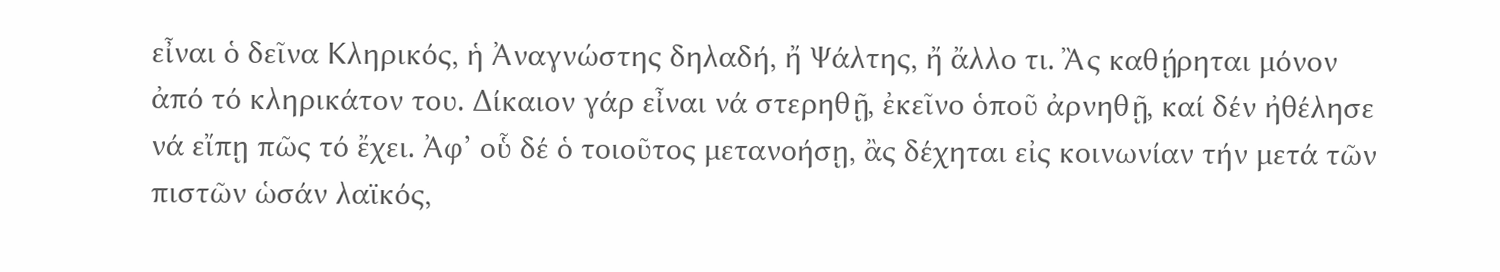εἶναι ὁ δεῖνα Κληρικός, ἡ Ἀναγνώστης δηλαδή, ἤ Ψάλτης, ἤ ἄλλο τι. Ἂς καθῄρηται μόνον ἀπό τό κληρικάτον του. Δίκαιον γάρ εἶναι νά στερηθῇ, ἐκεῖνο ὁποῦ ἀρνηθῇ, καί δέν ἠθέλησε νά εἴπῃ πῶς τό ἔχει. Ἀφ’ οὗ δέ ὁ τοιοῦτος μετανοήσῃ, ἂς δέχηται εἰς κοινωνίαν τήν μετά τῶν πιστῶν ὡσάν λαϊκός,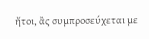ἤτοι, ἂς συμπροσεύχεται με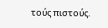τούς πιστούς.